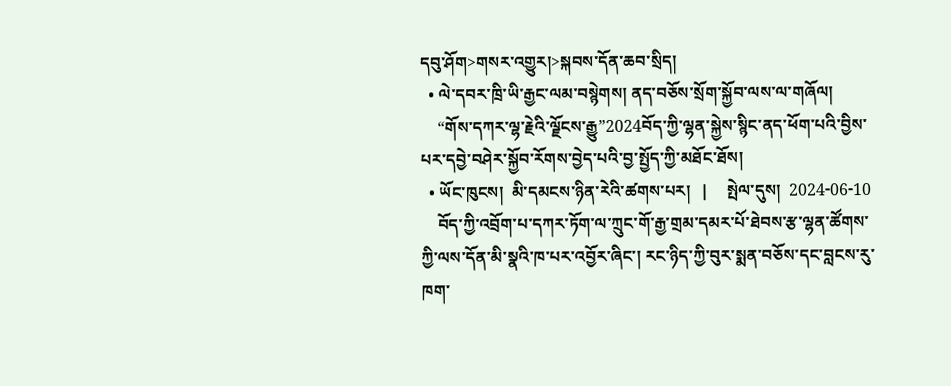དབུ་ཤོག>གསར་འགྱུར།>སྐབས་དོན་ཆབ་སྲིད།
  • ལེ་དབར་ཁྲི་ཡི་རྒྱང་ལམ་བསྙེགས། ནད་བཅོས་སྲོག་སྐྱོབ་ལས་ལ་གཞོལ།
    “གོས་དཀར་ལྷ་རྗེའི་ལྗོངས་རྒྱུ”2024བོད་ཀྱི་ལྷན་སྐྱེས་སྙིང་ནད་ཕོག་པའི་བྱིས་པར་དབྱེ་བཤེར་སྐྱོབ་རོགས་བྱེད་པའི་བྱ་སྤྱོད་ཀྱི་མཐོང་ཐོས།
  • ཡོང་ཁུངས།  མི་དམངས་ཉིན་རེའི་ཚགས་པར།   |     སྤེལ་དུས།  2024-06-10
    བོད་ཀྱི་འབྲོག་པ་དཀར་ཏོག་ལ་ཀྲུང་གོ་རྒྱ་གྲམ་དམར་པོ་ཐེབས་རྩ་ལྷན་ཚོགས་ཀྱི་ལས་དོན་མི་སྣའི་ཁ་པར་འབྱོར་ཞིང་། རང་ཉིད་ཀྱི་བུར་སྨན་བཅོས་དང་བླངས་རུ་ཁག་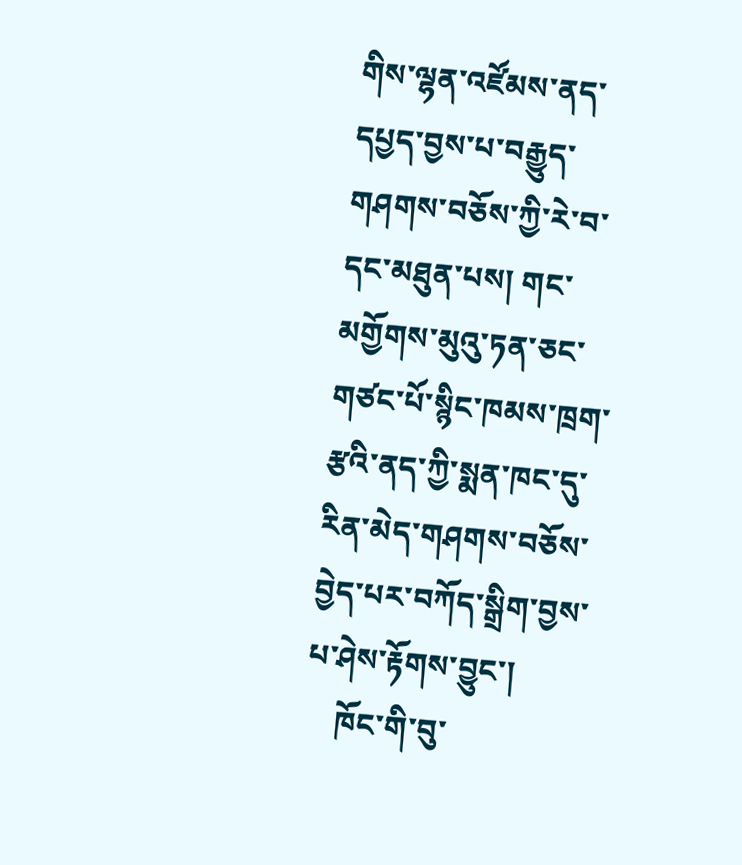གིས་ལྷན་འཛོམས་ནད་དཔྱད་བྱས་པ་བརྒྱུད་གཤགས་བཅོས་ཀྱི་རེ་བ་དང་མཐུན་པས། གང་མགྱོགས་མུའུ་ཏན་ཅང་གཙང་པོ་སྙིང་ཁམས་ཁྲག་རྩའི་ནད་ཀྱི་སྨན་ཁང་དུ་རིན་མེད་གཤགས་བཅོས་བྱེད་པར་བཀོད་སྒྲིག་བྱས་པ་ཤེས་རྟོགས་བྱུང་།
    ཁོང་གི་བུ་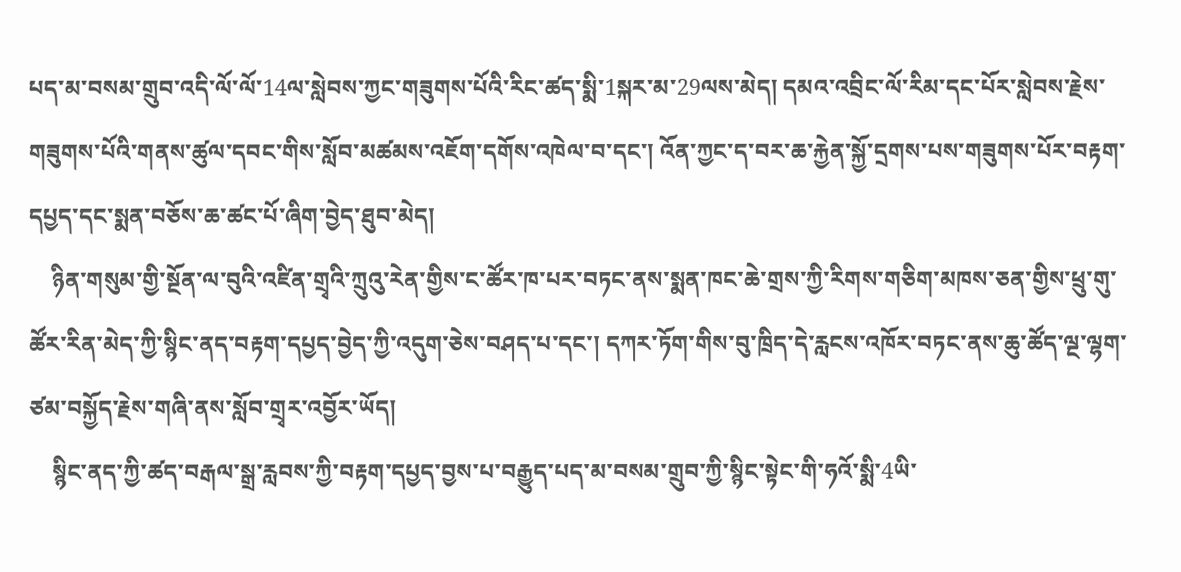པད་མ་བསམ་གྲུབ་འདི་ལོ་ལོ་14ལ་སླེབས་ཀྱང་གཟུགས་པོའི་རིང་ཚད་སྨི་1སྐར་མ་29ལས་མེད། དམའ་འབྲིང་ལོ་རིམ་དང་པོར་སླེབས་རྗེས་གཟུགས་པོའི་གནས་ཚུལ་དབང་གིས་སློབ་མཚམས་འཇོག་དགོས་འཁེལ་བ་དང་། འོན་ཀྱང་ད་བར་ཆ་རྐྱེན་སྐྱོ་དྲགས་པས་གཟུགས་པོར་བརྟག་དཔྱད་དང་སྨན་བཅོས་ཆ་ཚང་པོ་ཞིག་བྱེད་ཐུབ་མེད།
    ཉིན་གསུམ་གྱི་སྔོན་ལ་བུའི་འཛིན་གྲྭའི་ཀྲུའུ་རེན་གྱིས་ང་ཚོར་ཁ་པར་བཏང་ནས་སྨན་ཁང་ཆེ་གྲས་ཀྱི་རིགས་གཅིག་མཁས་ཅན་གྱིས་ཕྲུ་གུ་ཚོར་རིན་མེད་ཀྱི་སྙིང་ནད་བརྟག་དཔྱད་བྱེད་ཀྱི་འདུག་ཅེས་བཤད་པ་དང་། དཀར་ཏོག་གིས་བུ་ཁྲིད་དེ་རླངས་འཁོར་བཏང་ནས་ཆུ་ཚོད་ལྔ་ལྷག་ཙམ་བསྐྱོད་རྗེས་གཞི་ནས་སློབ་གྲྭར་འབྱོར་ཡོད།
    སྙིང་ནད་ཀྱི་ཚད་བརྒལ་སྒྲ་རླབས་ཀྱི་བརྟག་དཔྱད་བྱས་པ་བརྒྱུད་པད་མ་བསམ་གྲུབ་ཀྱི་སྙིང་སྟེང་གི་ཧའོ་སྨི་4ཡི་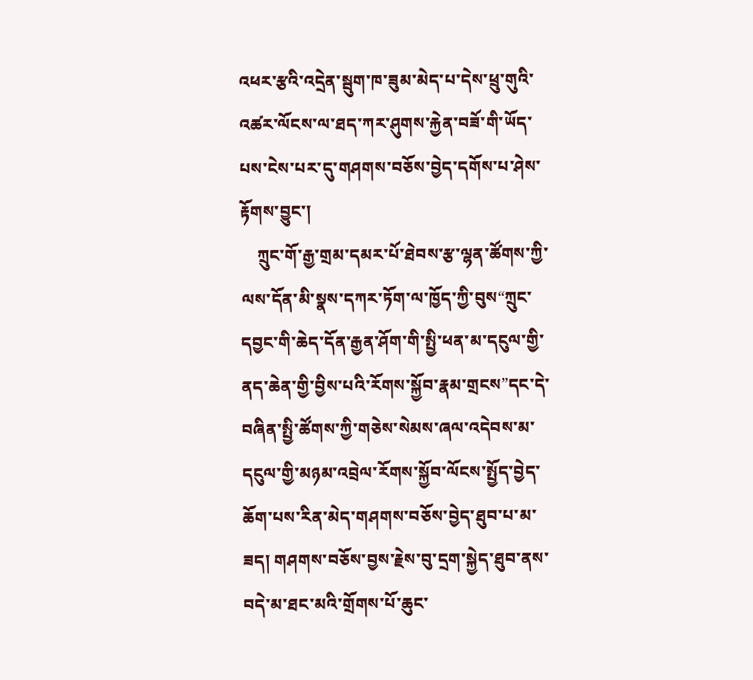འཕར་རྩའི་འདྲེན་སྦུག་ཁ་ཟུམ་མེད་པ་དེས་ཕྲུ་གུའི་འཚར་ལོངས་ལ་ཐད་ཀར་ཤུགས་རྐྱེན་བཟོ་གི་ཡོད་པས་ངེས་པར་དུ་གཤགས་བཅོས་བྱེད་དགོས་པ་ཤེས་རྟོགས་བྱུང་།
    ཀྲུང་གོ་རྒྱ་གྲམ་དམར་པོ་ཐེབས་རྩ་ལྷན་ཚོགས་ཀྱི་ལས་དོན་མི་སྣས་དཀར་ཏོག་ལ་ཁྱོད་ཀྱི་བུས“ཀྲུང་དབྱང་གི་ཆེད་དོན་རྒྱན་ཤོག་གི་སྤྱི་ཕན་མ་དངུལ་གྱི་ནད་ཆེན་གྱི་བྱིས་པའི་རོགས་སྐྱོབ་རྣམ་གྲངས”དང་དེ་བཞིན་སྤྱི་ཚོགས་ཀྱི་གཅེས་སེམས་ཞལ་འདེབས་མ་དངུལ་གྱི་མཉམ་འབྲེལ་རོགས་སྐྱོབ་ལོངས་སྤྱོད་བྱེད་ཆོག་པས་རིན་མེད་གཤགས་བཅོས་བྱེད་ཐུབ་པ་མ་ཟད། གཤགས་བཅོས་བྱས་རྗེས་བུ་དྲག་སྐྱེད་ཐུབ་ནས་བདེ་མ་ཐང་མའི་གྲོགས་པོ་ཆུང་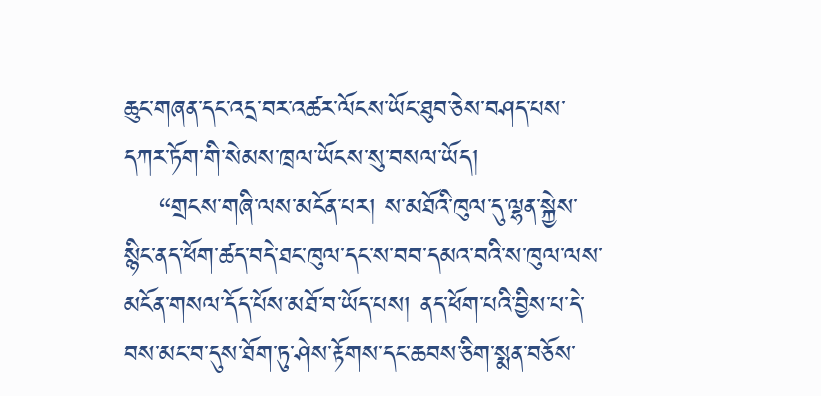ཆུང་གཞན་དང་འདྲ་བར་འཚར་ལོངས་ཡོང་ཐུབ་ཅེས་བཤད་པས་དཀར་ཏོག་གི་སེམས་ཁྲལ་ཡོངས་སུ་བསལ་ཡོད།
    “གྲངས་གཞི་ལས་མངོན་པར། ས་མཐོའི་ཁུལ་དུ་ལྷན་སྐྱེས་སྙིང་ནད་ཕོག་ཚད་བདེ་ཐང་ཁུལ་དང་ས་བབ་དམའ་བའི་ས་ཁུལ་ལས་མངོན་གསལ་དོད་པོས་མཐོ་བ་ཡོད་པས། ནད་ཕོག་པའི་བྱིས་པ་དེ་བས་མང་བ་དུས་ཐོག་ཏུ་ཤེས་རྟོགས་དང་ཆབས་ཅིག་སྨན་བཅོས་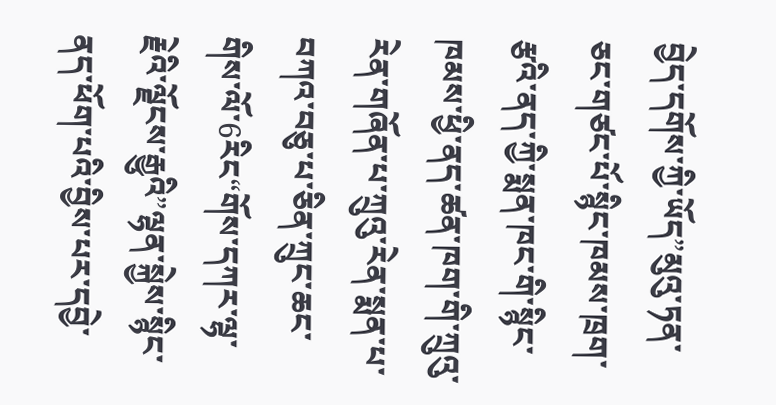བྱེད་དགོས་ཀྱི་ཡོད”མུའུ་ཏན་ཅང་གཙང་པོ་སྙིང་ཁམས་ཁྲག་རྩའི་ནད་ཀྱི་སྨན་ཁང་གི་སྙིང་ཁམས་ཕྱི་ནད་ཚན་ཁག་གི་ཀྲུའུ་རེན་གཞོན་པ་ཀྲུའུ་རེན་སྨན་པ་བཀའ་བཅུ་པ་ཅིན་ཀྲུང་ཆང་གིས་ལོ་6རིང“གོས་དཀར་ལྷ་རྗེའི་ལྗོངས་རྒྱུའི”ལྷན་སྐྱེས་སྙིང་ནད་ཕོག་པའི་བྱིས་པར་དབྱེ་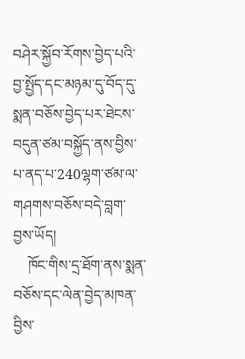བཤེར་སྐྱོབ་རོགས་བྱེད་པའི་བྱ་སྤྱོད་དང་མཉམ་དུ་བོད་དུ་སྨན་བཅོས་བྱེད་པར་ཐེངས་བདུན་ཙམ་བསྐྱོད་ནས་བྱིས་པ་ནད་པ་240ལྷག་ཙམ་ལ་གཤགས་བཅོས་བདེ་བླག་བྱས་ཡོད།
    ཁོང་གིས་དྲ་ཐོག་ནས་སྨན་བཅོས་དང་ལེན་བྱེད་མཁན་བྱིས་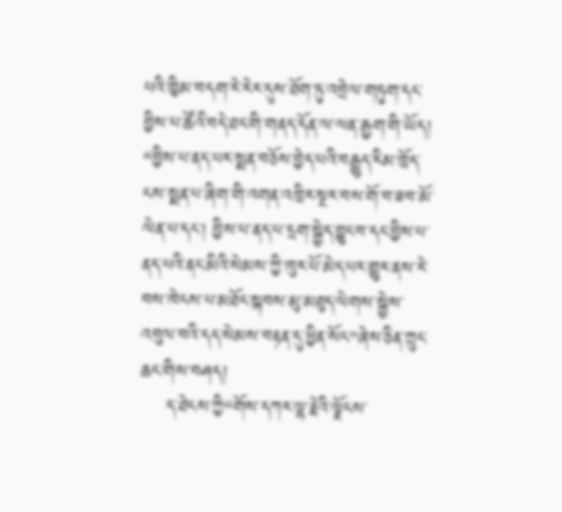པའི་ཁྱིམ་བདག་རེ་རེར་དུས་ཐོག་ཏུ་འབྲེལ་གཏུག་དང་བྱིས་པ་ཚོའི་བདེ་ཐང་གི་གནད་དོན་ལ་ལན་རྒྱག་གི་ཡོད། “བྱིས་པ་ནད་པར་སྨན་བཅོས་བྱེད་པའི་བརྒྱུད་རིམ་ཁྲོད་ངས་སྨན་པ་ཞིག་གི་འགན་འཁྲིར་སྔར་བས་གོ་བ་ཟབ་མོ་ལེན་པ་དང་། བྱིས་པ་ནད་པ་དྲག་སྐྱེད་བྱུང་བ་དང་བྱིས་པ་ནད་པའི་ནང་མིའི་སེམས་ཀྱི་ཁུར་པོ་མེད་པར་གྱུར་ནས་རེ་བས་ཁེངས་པ་མཐོང་སྐབས་མུ་མཐུད་ལེགས་སྐྱེས་འབུལ་བའི་དད་སེམས་བརྟན་དུ་ཕྱིན་སོང”ཞེས་ཅིན་ཀྲུང་ཆང་གིས་བཤད།
    ད་ཐེངས་ཀྱི“གོས་དཀར་ལྷ་རྗེའི་ལྗོངས་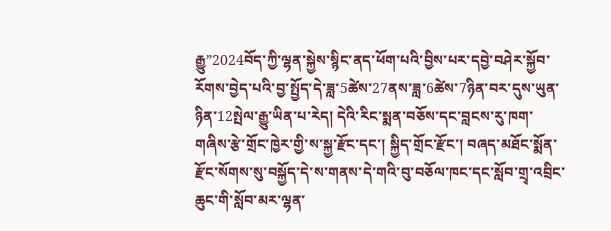རྒྱུ”2024བོད་ཀྱི་ལྷན་སྐྱེས་སྙིང་ནད་ཕོག་པའི་བྱིས་པར་དབྱེ་བཤེར་སྐྱོབ་རོགས་བྱེད་པའི་བྱ་སྤྱོད་དེ་ཟླ་5ཚེས་27ནས་ཟླ་6ཚེས་7ཉིན་བར་དུས་ཡུན་ཉིན་12སྤེལ་རྒྱུ་ཡིན་པ་རེད། དེའི་རིང་སྨན་བཅོས་དང་བླངས་རུ་ཁག་གཞིས་རྩེ་གྲོང་ཁྱེར་གྱི་ས་སྐྱ་རྫོང་དང་། སྐྱིད་གྲོང་རྫོང་། བཞད་མཐོང་སྨོན་རྫོང་སོགས་སུ་བསྐྱོད་དེ་ས་གནས་དེ་གའི་བུ་བཅོལ་ཁང་དང་སློབ་གྲྭ་འབྲིང་ཆུང་གི་སློབ་མར་ལྷན་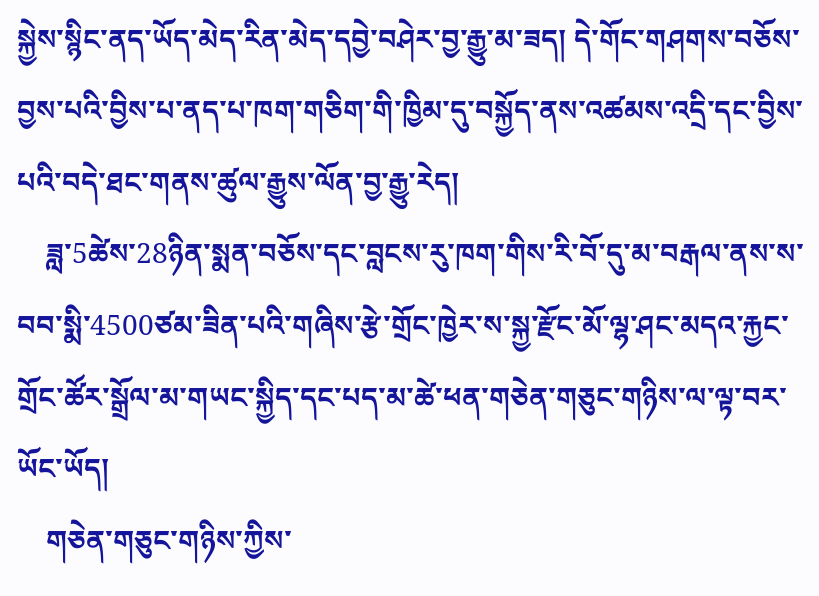སྐྱེས་སྙིང་ནད་ཡོད་མེད་རིན་མེད་དབྱེ་བཤེར་བྱ་རྒྱུ་མ་ཟད། དེ་གོང་གཤགས་བཅོས་བྱས་པའི་བྱིས་པ་ནད་པ་ཁག་གཅིག་གི་ཁྱིམ་དུ་བསྐྱོད་ནས་འཚམས་འདྲི་དང་བྱིས་པའི་བདེ་ཐང་གནས་ཚུལ་རྒྱུས་ལོན་བྱ་རྒྱུ་རེད།
    ཟླ་5ཚེས་28ཉིན་སྨན་བཅོས་དང་བླངས་རུ་ཁག་གིས་རི་བོ་དུ་མ་བརྒལ་ནས་ས་བབ་སྨི་4500ཙམ་ཟིན་པའི་གཞིས་རྩེ་གྲོང་ཁྱེར་ས་སྐྱ་རྫོང་མོ་ལྷ་ཤང་མདའ་རྐྱང་གྲོང་ཚོར་སྒྲོལ་མ་གཡང་སྐྱིད་དང་པད་མ་ཚེ་ཕན་གཅེན་གཅུང་གཉིས་ལ་ལྟ་བར་ཡོང་ཡོད།
    གཅེན་གཅུང་གཉིས་ཀྱིས་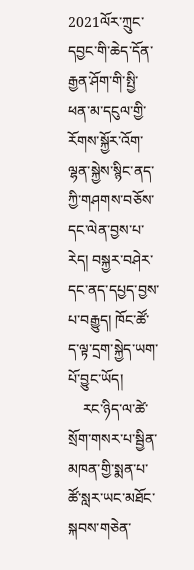2021ལོར་ཀྲུང་དབྱང་གི་ཆེད་དོན་རྒྱན་ཤོག་གི་སྤྱི་ཕན་མ་དངུལ་གྱི་རོགས་སྐྱོར་འོག་ལྷན་སྐྱེས་སྙིང་ནད་ཀྱི་གཤགས་བཅོས་དང་ལེན་བྱས་པ་རེད། བསྐྱར་བཤེར་དང་ནད་དཔྱད་བྱས་པ་བརྒྱུད། ཁོང་ཚོ་ད་ལྟ་དྲག་སྐྱེད་ཡག་པོ་བྱུང་ཡོད།
    རང་ཉིད་ལ་ཚེ་སྲོག་གསར་པ་སྦྱིན་མཁན་གྱི་སྨན་པ་ཚོ་སླར་ཡང་མཐོང་སྐབས་གཅེན་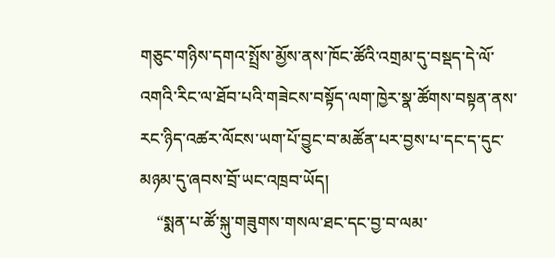གཅུང་གཉིས་དགའ་སྤྲོས་མྱོས་ནས་ཁོང་ཚོའི་འགྲམ་དུ་བསྡད་དེ་ལོ་འགའི་རིང་ལ་ཐོབ་པའི་གཟེངས་བསྟོད་ལག་ཁྱེར་སྣ་ཚོགས་བསྟན་ནས་རང་ཉིད་འཚར་ལོངས་ཡག་པོ་བྱུང་བ་མཚོན་པར་བྱས་པ་དང་ད་དུང་མཉམ་དུ་ཞབས་བྲོ་ཡང་འཁྲབ་ཡོད།
    “སྨན་པ་ཚོ་སྐུ་གཟུགས་གསལ་ཐང་དང་བྱ་བ་ལམ་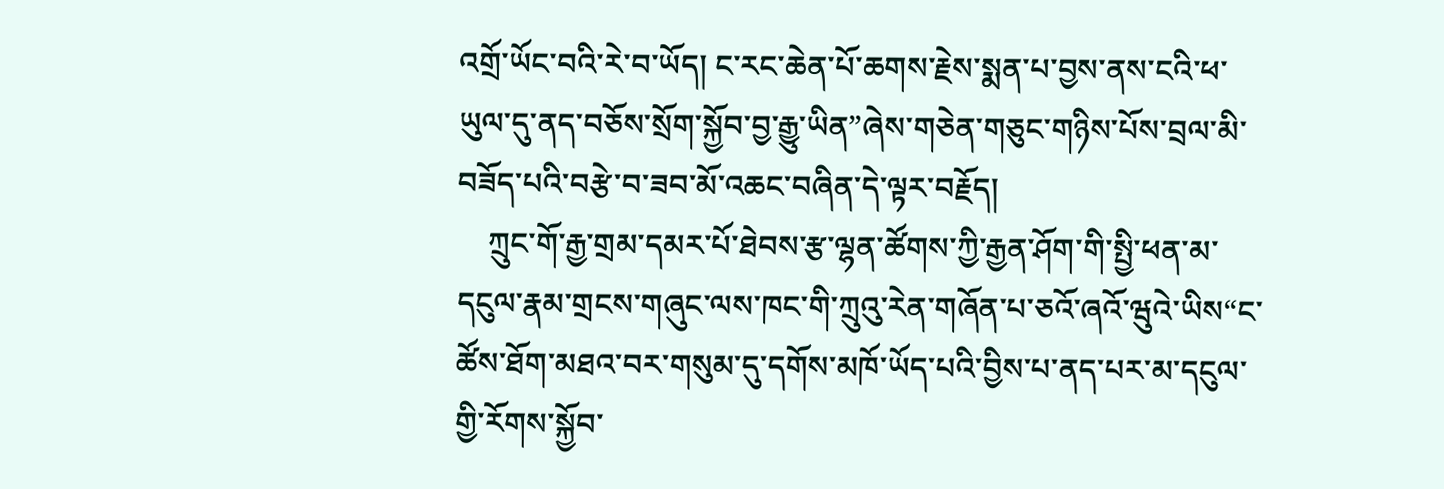འགྲོ་ཡོང་བའི་རེ་བ་ཡོད། ང་རང་ཆེན་པོ་ཆགས་རྗེས་སྨན་པ་བྱས་ནས་ངའི་ཕ་ཡུལ་དུ་ནད་བཅོས་སྲོག་སྐྱོབ་བྱ་རྒྱུ་ཡིན”ཞེས་གཅེན་གཅུང་གཉིས་པོས་བྲལ་མི་བཟོད་པའི་བརྩེ་བ་ཟབ་མོ་འཆང་བཞིན་དེ་ལྟར་བརྗོད།
    ཀྲུང་གོ་རྒྱ་གྲམ་དམར་པོ་ཐེབས་རྩ་ལྷན་ཚོགས་ཀྱི་རྒྱན་ཤོག་གི་སྤྱི་ཕན་མ་དངུལ་རྣམ་གྲངས་གཞུང་ལས་ཁང་གི་ཀྲུའུ་རེན་གཞོན་པ་ཅའོ་ཞའོ་ཝུའེ་ཡིས“ང་ཚོས་ཐོག་མཐའ་བར་གསུམ་དུ་དགོས་མཁོ་ཡོད་པའི་བྱིས་པ་ནད་པར་མ་དངུལ་གྱི་རོགས་སྐྱོབ་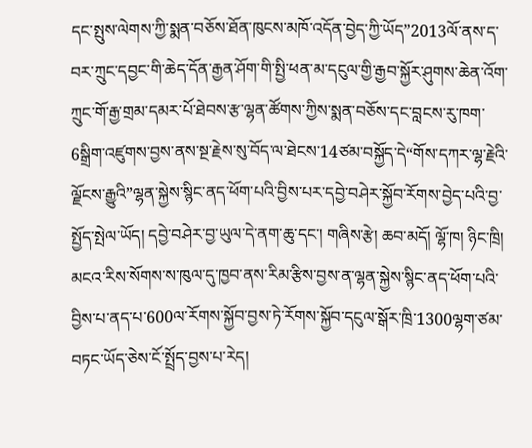དང་སྤུས་ལེགས་ཀྱི་སྨན་བཅོས་ཐོན་ཁུངས་མཁོ་འདོན་བྱེད་ཀྱི་ཡོད”2013ལོ་ནས་ད་བར་ཀྲུང་དབྱང་གི་ཆེད་དོན་རྒྱན་ཤོག་གི་སྤྱི་ཕན་མ་དངུལ་གྱི་རྒྱབ་སྐྱོར་ཤུགས་ཆེན་འོག་ཀྲུང་གོ་རྒྱ་གྲམ་དམར་པོ་ཐེབས་རྩ་ལྷན་ཚོགས་ཀྱིས་སྨན་བཅོས་དང་བླངས་རུ་ཁག་6སྒྲིག་འཛུགས་བྱས་ནས་སྔ་རྗེས་སུ་བོད་ལ་ཐེངས་14ཙམ་བསྐྱོད་དེ“གོས་དཀར་ལྷ་རྗེའི་ལྗོངས་རྒྱུའི”ལྷན་སྐྱེས་སྙིང་ནད་ཕོག་པའི་བྱིས་པར་དབྱེ་བཤེར་སྐྱོབ་རོགས་བྱེད་པའི་བྱ་སྤྱོད་སྤེལ་ཡོད། དབྱེ་བཤེར་བྱ་ཡུལ་དེ་ནག་ཆུ་དང་། གཞིས་རྩེ། ཆབ་མདོ། ལྷོ་ཁ། ཉིང་ཁྲི། མངའ་རིས་སོགས་ས་ཁུལ་དུ་ཁྱབ་ནས་རིམ་རྩིས་བྱས་ན་ལྷན་སྐྱེས་སྙིང་ནད་ཕོག་པའི་བྱིས་པ་ནད་པ་600ལ་རོགས་སྐྱོབ་བྱས་ཏེ་རོགས་སྐྱོབ་དངུལ་སྒོར་ཁྲི་1300ལྷག་ཙམ་བཏང་ཡོད་ཅེས་ངོ་སྤྲོད་བྱས་པ་རེད།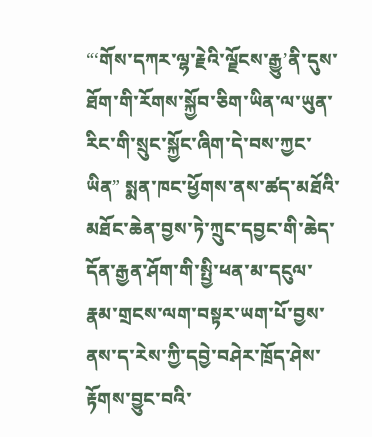“‘གོས་དཀར་ལྷ་རྗེའི་ལྗོངས་རྒྱུ’ནི་དུས་ཐོག་གི་རོགས་སྐྱོབ་ཅིག་ཡིན་ལ་ཡུན་རིང་གི་སྲུང་སྐྱོང་ཞིག་དེ་བས་ཀྱང་ཡིན” སྨན་ཁང་ཕྱོགས་ནས་ཚད་མཐོའི་མཐོང་ཆེན་བྱས་ཏེ་ཀྲུང་དབྱང་གི་ཆེད་དོན་རྒྱན་ཤོག་གི་སྤྱི་ཕན་མ་དངུལ་རྣམ་གྲངས་ལག་བསྟར་ཡག་པོ་བྱས་ནས་ད་རེས་ཀྱི་དབྱེ་བཤེར་ཁྲོད་ཤེས་རྟོགས་བྱུང་བའི་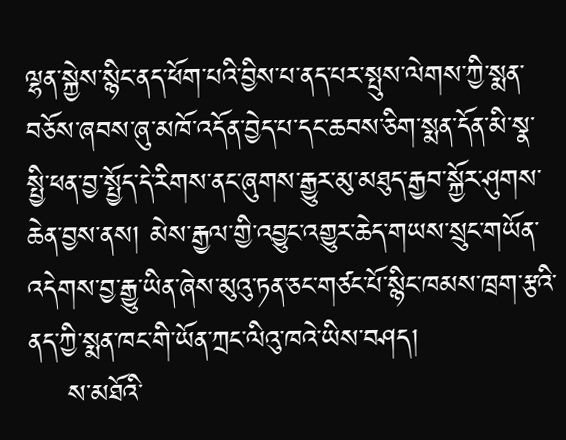ལྷན་སྐྱེས་སྙིང་ནད་ཕོག་པའི་བྱིས་པ་ནད་པར་སྤུས་ལེགས་ཀྱི་སྨན་བཅོས་ཞབས་ཞུ་མཁོ་འདོན་བྱེད་པ་དང་ཆབས་ཅིག་སྨན་དོན་མི་སྣ་སྤྱི་ཕན་བྱ་སྤྱོད་དེ་རིགས་ནང་ཞུགས་རྒྱུར་མུ་མཐུད་རྒྱབ་སྐྱོར་ཤུགས་ཆེན་བྱས་ནས། མེས་རྒྱལ་གྱི་འབྱུང་འགྱུར་ཆེད་གཡས་སྲུང་གཡོན་འདེགས་བྱ་རྒྱུ་ཡིན་ཞེས་མུའུ་ཏན་ཅང་གཙང་པོ་སྙིང་ཁམས་ཁྲག་རྩའི་ནད་ཀྱི་སྨན་ཁང་གི་ཡོན་ཀྲང་ལིའུ་ཁའེ་ཡིས་བཤད།
    ས་མཐོའི་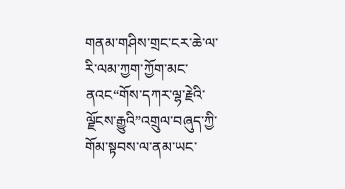གནམ་གཤིས་གྲང་ངར་ཆེ་ལ་རི་ལམ་ཀྱག་ཀྱོག་མང་ནའང“གོས་དཀར་ལྷ་རྗེའི་ལྗོངས་རྒྱུའི”འགྲུལ་བཞུད་ཀྱི་གོམ་སྟབས་ལ་ནམ་ཡང་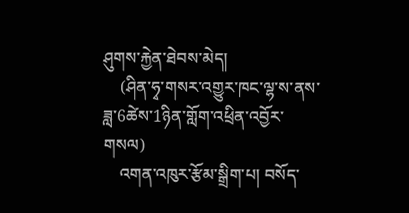ཤུགས་རྐྱེན་ཐེབས་མེད།
    (ཤིན་ཧྭ་གསར་འགྱུར་ཁང་ལྷ་ས་ནས་ཟླ་6ཚེས་1ཉིན་གློག་འཕྲིན་འབྱོར་གསལ)
    འགན་འཁུར་རྩོམ་སྒྲིག་པ། བསོད་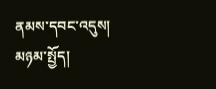ནམས་དབང་འདུས།
མཉམ་སྤྱོད།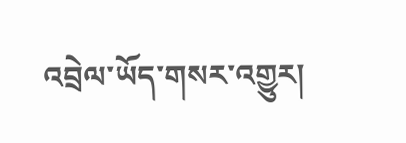འབྲེལ་ཡོད་གསར་འགྱུར།